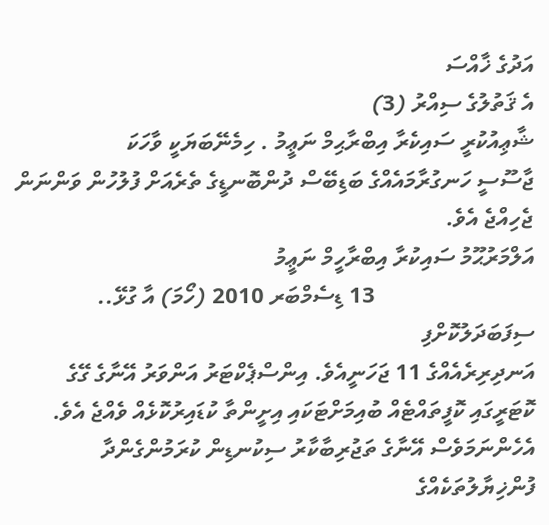އަދުގެ ޚާއްސަ
އެ ޤަތުލުގެ ސިއްރު (3)
ޝާޢިއުކުރީ ސައިކެރާ އިބްރާޙިމް ނަޢީމު . ހިމެނޭބަޔަކީ ވާހަކަ
ޖާސޫސީ ހަނގުރާމައެއްގެ ބަޑިބޭސް ދުންބޮނޑީގެ ތެރެއަށް ފުލުހުން ވަންނަން ޖެހިއްޖެ އެވެ.
އަލްމަރުޙޫމު ސައިކުރާ އިބްރާހީމް ނަޢީމު
                            13 ޑިސެމްބަރ 2010 (ހޯމަ) އާ ގުޅޭ..
ސިފަބަދަލުކޮށްފި
އަނދިރިރެއެއްގެ 11 ޖަހަނީއެވެ. އިންސްޕެކްޓަރު އަންވަރު އޭނާގެ ގޭގެ ކޮޓަރީގައި ކޮފީތައްޓެއް ބުއިމަށްޓަކައި އިށީންތާ ކުޑައިރުކޮޅެއް ވެއްޖެ އެވެ. އެހެންނަމަވެސް އޭނާގެ ތަޖުރިބާކާރު ސިކުނޑިން ކުރަމުންގެންދާ ފުންޚިޔާލުތަކެއްގެ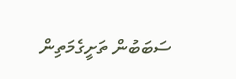ސަބަބުން ތަށީގެމަތިން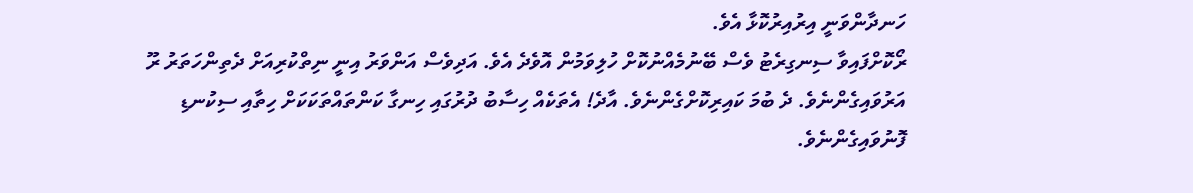ހަނދާންވަނީ އިރުއިރުކޮޅާ އެވެ.
ރޯކޮށްފައިވާ ސިނގިރެޓު ވެސް ބޭނުމެއްނުކޮށް ހުލިވަމުން އޮވެދެ އެވެ. އަދިވެސް އަންވަރު އިނީ ނިތްކުރިއަށް ދެތިންހަތަރު ރޫ އަރުވައިގެންނެވެ. ދެ ބުމަ ކައިރިކޮށްގެންނެވެ. އާދެ! އެތަކެއް ހިސާބު ދުރުގައި ހިނގާ ކަންތައްތަކަކަށް ހިތާއި ސިކުނޑި ފޮނުވައިގެންނެވެ.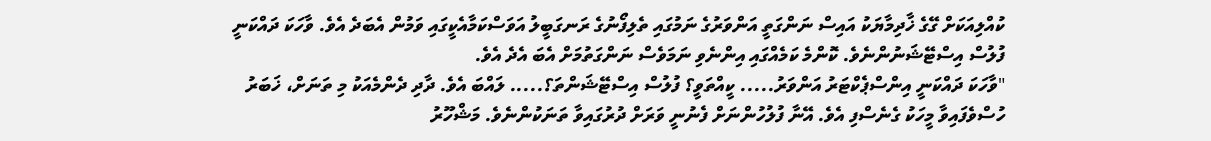ކުއްލިއަކަށް ގޭގެ ޚާދިމާޔަކު އައިސް ނަންގަތީ އަންވަރުގެ ނަމުގައި ތެލިފޯނުގެ ރަނގަބީލު އަވަސްކަމާއެކީގައި ވަމުން އެބަދެ އެވެ. ވާހަކަ ދައްކަނީ ފުލުސް އިސްޓޭޝަނުންނެވެ. ކޮންމެ ކަމެއްގައި އިންނެވި ނަމަވެސް ނަންގަތުމަށް އެބަ އެދެ އެވެ.
"ވާހަކަ ދައްކަނީ އިންސްޕެކްޓަރު އަންވަރު..... ކީއްތަވީ؟ ފުލުސް އިސްޓޭޝަންތަ؟..... ލައްބަ އެވެ. ދާދި ދެންމެއަކު މި ތަނަށް، ޚަބަރު ހުސްވެފައިވާ މީހަކު ގެނެސްފި އެވެ. އޭނާ ފުލުހުންނަށް ފެނުނީ ވަރަށް ދުރުގައިވާ ތަނަކުންނެވެ. މަޝްހޫރު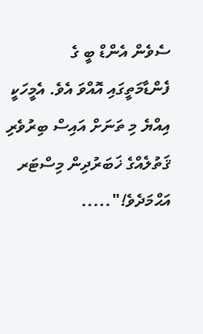ސެވެން އެންޑް ބީ ގެ ފެންޑާމަތީގައި އޮއްވަ އެވެ. އެމީހަކީ އިއްޔެ މި ތަނަށް އައިސް ބިރުވެރި ޤަތުލެއްގެ ޚަބަރުދިން މިސްޓަރ އަޙްމަދެވެ!".....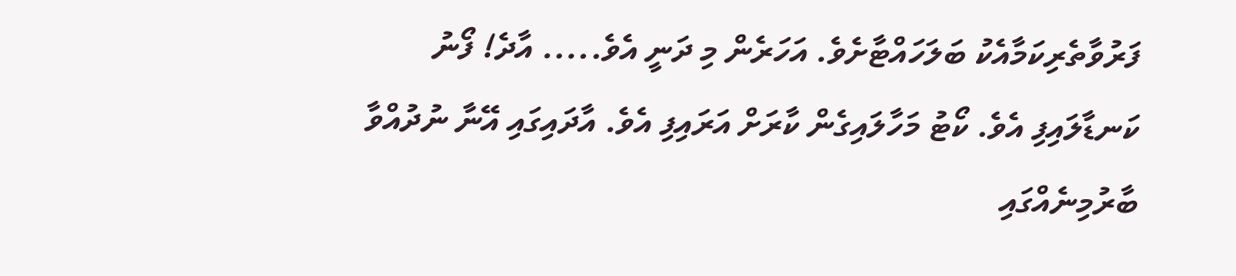ފަރުވާތެރިކަމާއެކު ބަލަހައްޓާށެވެ. އަހަރެން މި ދަނީ އެވެ..... އާދެ! ފޯނު ކަނޑާލައިފި އެވެ. ކޯޓު މަހާލައިގެން ކާރަށް އަރައިފި އެވެ. އާދައިގައި އޭނާ ނުދުއްވާ ބާރުމިނެއްގައި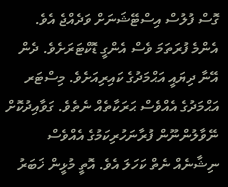ގޮސް ފުލުސް އިސްޓޭޝަނަށް ވަދެއްޖެ އެވެ.
އެންމެ ފުރަތަމަ ވެސް އެންގީ ޑޮކްޓަރަށެވެ. ދެން އޭނާ ދިޔައީ އަޙްމަދުގެ ކައިރިއަށެވެ. މިސްޓަރ އަޙްމަދުގެ އެއްވެސް ޙަރަކާތެއް ނެތެވެ. ގަވާއިދުކޮށް ނޭވާލުންނޫން ފުރާނަހުރިކަމުގެ އެއްވެސް ނިޝާނެއް ނެތް ކަހަލަ އެވެ. އޮތީ މުޅީން ޚަބަރު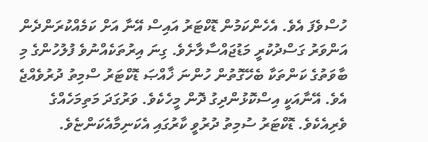ހުސްވެފަ އެވެ. އެހެންކަމުން ޑޮކްޓަރު އައިސް އޭނާ އަށް ކަމެއްކުރަންދެން އަންވަރު ގަސްދުކުރީ މަޑުޖައްސާލާށެވެ. ގިނަ އިރުތަކެއްނުވެ ފުލުހުންގެ މި ބާވަތުގެ ކަންތަކާ ބެހޭގޮތުން ހުންނަ ޚާއްޞަ ޑޮކްޓަރު ސްމިތު ދުރުވެއްޖެ އެވެ. އޭނާއަކީ އިސްކޮޅުންދިގު ދޮން މީހެކެވެ. ވަރުގަދަ މަތިމަހެއްގެ ވެރިއެކެވެ. ޑޮކްޓަރު ސުމިތު ދުރުވީ ކާރުގައި އެކަނިމާއެކަންޏެވެ.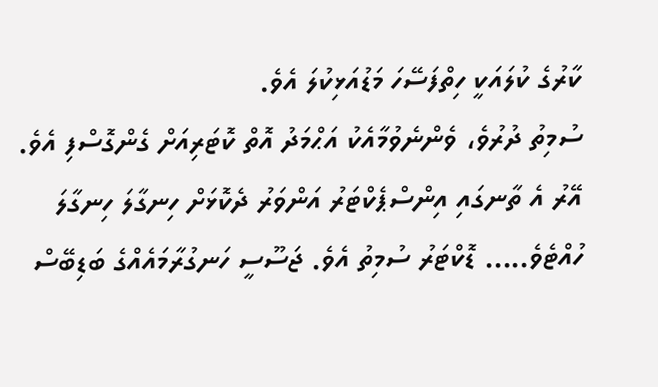ކާރުގެ ކުލައަކީ ހިތްފަސޭހަ މަޑުއަޅިކުލަ އެވެ.
ސުމިތު ދުރުވެ، ވެންނެވުމާއެކު އަޙްމަދު އޮތް ކޮޓަރިއަށް ގެންގޮސްފި އެވެ. އޭރު އެ ތާނގައި އިންސްޕެކްޓަރު އަންވަރު ދެކޮޅަށް ހިނގާލަ ހިނގާލަ ހުއްޓެވެ..... ޑޮކްޓަރު ސުމިތު އެވެ. ޖަސޫސީ ހަނގުރާމައެއްގެ ބަޑިބޭސް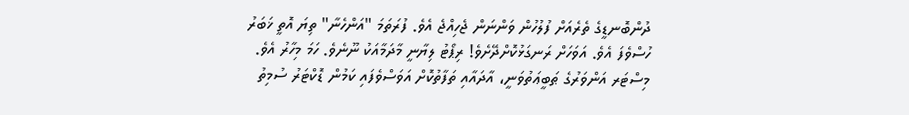ދުންބޮނޑީގެ ތެރެއަށް ފުލުހުން ވަންނަން ޖެހިއްޖެ އެވެ. ފުރަތަމަ "އަންހެނާ" ތިޔަ އޮތީ ޚަބަރު ހުސްވެފަ އެވެ. އަވަހަށް ރަނގަޅުކޮށްދޭށެވެ! ރިޕޯޓު ލިޔާނީ މާދަމާއަކު ނޫނެވެ. ހަމަ މިހާރު އެވެ.
މިސްޓަރ އަންވަރުގެ ޠަބީޢަތުވަނީ، އާދައާއި ތަފާތުކޮށް އަވަސްވެފައި ކަމުން ޑޮކްޓަރު ސުމިތު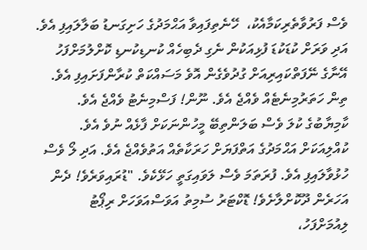ވެސް ފަރުވާތެރިކަމާއެކު،  ހޭނެތިފައިވާ އަޙްމަދުގެ ހަށިގަނޑު ބަލާލައިފި އެވެ. އަދި ވަރަށް ކުޑަކުޑަ ފުޅިއަކުން ނެގި ދެބިހެއް ކުނޑިކުނޑި ކޮށްލުމަށްފަހު އޭނާގެ ނޭފަތްކައިރިއަށް ގުދުވެގެން އޮވެ މަސައްކަތް ކުރާންފަށައިފި އެވެ. ތިން ހަތަރުމިނެޓެއް ވެއްޖެ އެވެ. ނޫން! ފަސްމިނެޓު ވެއްޖެ އެވެ. ކާމިޔާބުގެ ކުލަ ވެސް ބަލަންތިބޭ މީހުންނަކަށް ފާޅެއް ނުވެ އެވެ.
ކުއްލިއަކަށް އަޙްމަދުގެ އަތްފަޔަށް ހަރަކާތެއް އަތުވެއްޖެ އެވެ. އަދި ލޯ ވެސް ހުޅުވާލައިފި އެވެ. ފުރަތަމަ ވެސް ލަވައިގަތީ ހަޅޭކެވެ. "ޑުރައިވަރެވެ! ދެން އަހަރެން ދޫކޮށްލާށެވެ! ޑޮކްޓަރު ސުމިތު އަވަސްއަވަހަށް ރިޕޯޓު ލިއުމަށްފަހު،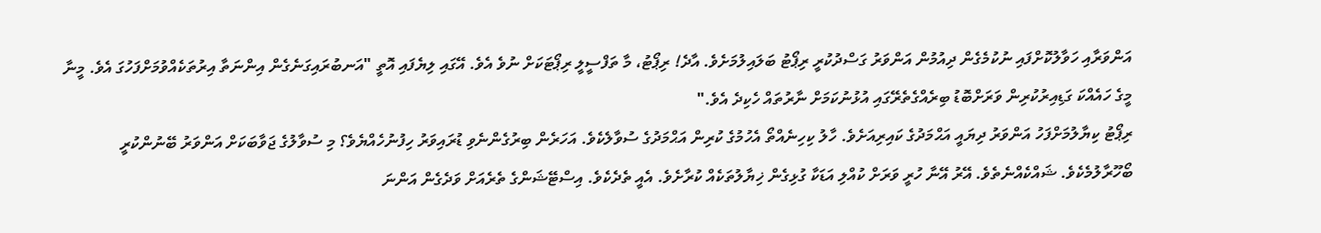އަންވަރާއި ހަވާލުކޮށްފައި ނުކުމެގެން ދިއުމުން އަންވަރު ގަސްދުކުރީ ރިޕޯޓު ބަލައިލުމަށެވެ. އާދެ! ރިޕޯޓު، މާ ތަފްސީލީ ރިޕޯޓަކަށް ނުވެ އެވެ. އޭގައި ލިޔެފައި އޮތީ "އަނބުރައިގަނެގެން އިންނަތާ އިރުތަކެއްވުމަށްފަހުގަ އެވެ. މީނާ މީގެ ހައެއްކަ ގަޑިއިރުކުރިން ވަރަށްބޮޑު ބިރެއްގެތެރޭގައި އުޅުނުކަމަށް ނާރުތައް ހެކިދެ އެވެ."
ރިޕޯޓު ކިޔާލުމަށްފަހު އަންވަރު ދިޔައީ އަޙްމަދުގެ ކައިރިއަށެވެ. ހާލު ކިހިނެއްތޯ އެހުމުގެ ކުރިން އަޙްމަދުގެ ސުވާލެކެވެ. އަހަރެން ބިރުގެންނެވި ޑުރައިވަރު ހިފުނުހެއްޔެވެ؟ މި ސުވާލުގެ ޖަވާބަކަށް އަންވަރު ބޭނުންކުރީ ބޯހޫރާލުމެކެވެ. ޝައްކެއްނެތެވެ. އޭރު އޭނާ ހުރީ ވަރަށް ކުއްލި އަޑަކާ ގުޅިގެން ޚިޔާލުތަކެއް ކުރާށެވެ. އެއީ ތެދެކެވެ. އިސްޓޭޝަންގެ ތެރެއަށް ވަދެގެން އަންނަ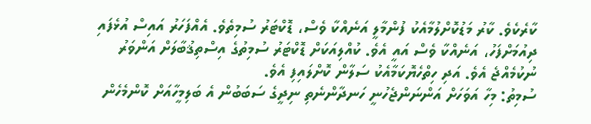ކާރެކެވެ. ކާރު މަޑުކޮށްލުމާއެކު ފުންމާލީ އަނެއްކާ ވެސް، ޑޮކްޓަރު ސުމިތެވެ. އެއްފަހަރު އައިސް އުޅެފައި ދިއުމަށްފަހު، އަނެއްކާ ވެސް އައީ އެވެ. ކުއްލިއަކަށް ޑޮކްޓަރު ސުމިތުގެ އިސްތިޤުބާލަށް އަންވަރު ނުކުމެއްޖެ އެވެ. އަދި ހިތްހެޔޮކަމާއެކު ސަލާން ކޮށްލައިފި އެވެ.
ސުމިތު: މިހާ އަވަހަށް އަންނަންޖެހުނީ ހަނދާންނެތި ނިދީގެ ސަބަބުން އެ ބަލިމީހާއަށް ކޮންމެހެން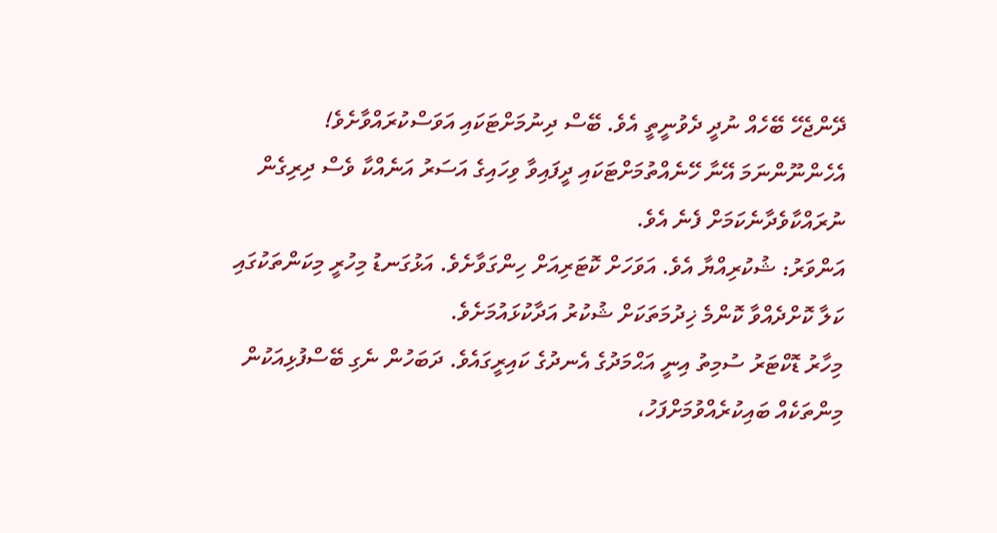ދޭންޖެހޭ ބޭހެއް ނުދީ ދެވުނީތީ އެވެ. ބޭސް ދިނުމަށްޓަކައި އަވަސްކުރައްވާށެވެ! އެހެންނޫންނަމަ އޭނާ ހޭނެއްތުމަށްޓަކައި ދީފައިވާ ވިހައިގެ އަސަރު އަނެއްކާ ވެސް ދިރިގެން ނުރައްކާވެދާނެކަމަށް ފެނެ އެވެ.
އަންވަރު: ޝުކުރިއްޔާ އެވެ. އަވަހަށް ކޮޓަރިއަށް ހިންގަވާށެވެ. އަޅުގަނޑު މިހުރީ މިކަންތަކުގައި ކަލާ ކޮށްދެއްވާ ކޮންމެ ޚިދުމަތަކަށް ޝުކުރު އަދާކުޅައުމަށެވެ.
މިހާރު ޑޮކްޓަރު ސުމިތު އިނީ އަޙްމަދުގެ އެނދުގެ ކައިރީގައެވެ. ދަބަހުން ނެގި ބޭސްފުޅިއަކުން މިންތަކެއް ބައިކުރެއްވުމަށްފަހު،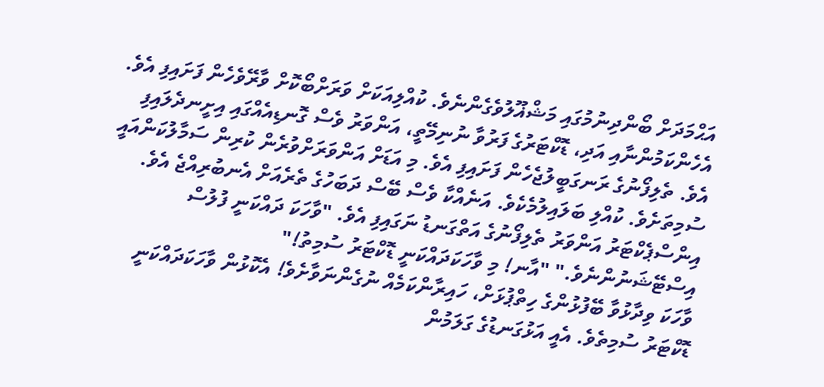އަޙްމަދަށް ބޯންދިނުމުގައި މަޝްޣޫލުވެގެންނެވެ. ކުއްލިއަކަށް ވަރަށްބޯކޮށް ވާރޭވެހެން ފަށައިފި އެވެ. އެހެންކަމުންނާއި އަދި، ޑޮކްޓަރުގެ ފަރުވާ ނުނިމޭތީ، އަންވަރު ވެސް ގޮނޑިއެއްގައި އިށީނދެލައިފި އެވެ. ތެލިފޯނުގެ ރަނގަބީލުޖެހެން ފަށައިފި އެވެ. މި އަޑަށް އަންވަރަށްވުރެން ކުރިން ސަމާލުކަންއައީ ސުމިތަށެވެ. ކުއްލި ބަލައިލުމެކެވެ. އަނެއްކާ ވެސް ބޭސް ދަބަހުގެ ތެރެއަށް އެނބުރިއްޖެ އެވެ. އިންސްޕެކްޓަރު އަންވަރު ތެލިފޯނުގެ އަތްގަނޑު ނަގައިފި އެވެ. "ވާހަކަ ދައްކަނީ ފުލުސް އިސްޓޭޝަނުންނެވެ." "އާނ! މި ވާހަކަދައްކަނީ ޑޮކްޓަރު ސުމިތު!"
ވާހަކަ ވިދާޅުވާ ބޭފުޅުންގެ ހިތްޕުޅަށް، ހައިރާންކަމެއް ނުގެންނަވާށެވެ! އެކޮޅުން ވާހަކަދައްކަނީ ޑޮކްޓަރު ސުމިތެވެ. އެއީ އަޅުގަނޑުގެ ގަލަމުން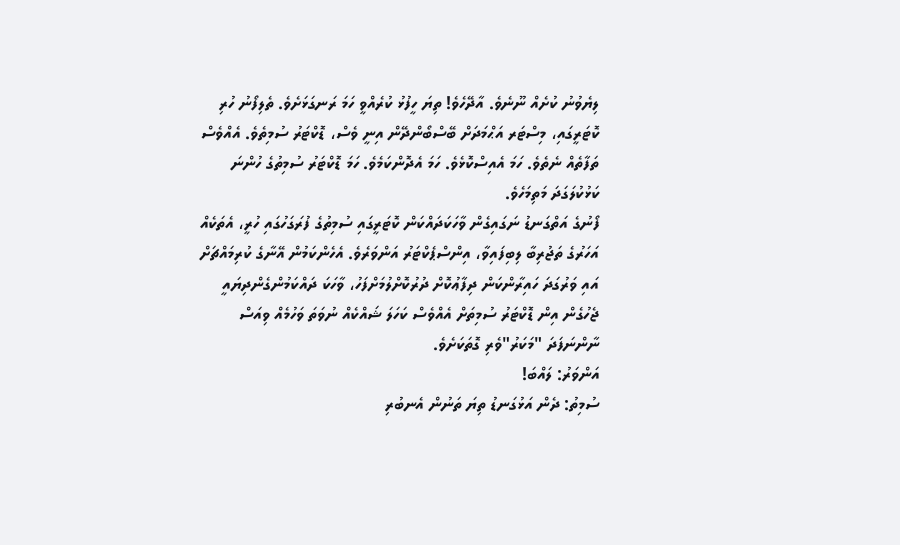ލިޔެވުނު ކުށެއް ނޫނެވެ. އާދޭހެވެ! ތިޔަ ހީފުޅު ކުރެއްވީ ހަމަ ރަނގަޅަށެވެ. ތެލިފޯނު ހުރި ކޮޓަރީގައި، މިސްޓަރ އަޙްމަދަށް ބޭސްބޯންދޭން އިނީ ވެސް، ޑޮކްޓަރު ސުމިތެވެ. އެއްވެސް ތަފާތެއް ނެތެވެ. ހަމަ އެއިސްކޮޅެވެ. ހަމަ އެދޮންކަމެވެ. ހަމަ ޑޮކްޓަރު ސުމިތުގެ ހުންނަ ކަޅުކުލަގަދަ މަތިމަހެވެ.
ފޯނުގެ އަތްގަނޑު ނަގައިގެން ވާހަކަދައްކަން ކޮޓަރީގައި ސުމިތުގެ ފުރަގަހުގައި ހުރީ، އެތަކެއް އަހަރުގެ ތަޖުރިބާ ލިބިފައިވާ، އިންސްޕެކްޓަރު އަންވަރެވެ. އެހެންކަމުން އޭނާގެ ކުރިމައްޗަށް އައި ވަރުގަދަ ހައިރާންކަން ދިފާޢުކޮށް ދުރުކޮށްލުމަށްފަހު، ވާހަކަ ދައްކަމުންގެންދިޔައީ ޖެހުގެން އިން ޑޮކްޓަރު ސުމިތަށް އެއްވެސް ކަހަލަ ޝައްކެއް ނުވަތަ ވަހުމެއް ވިއަސް ނާންނަފަދަ "މަކަރު"ވެރި ގޮތަކަށެވެ.
އަންވަރު: ލައްބަ!
ސުމިތު: ދެން އަޅުގަނޑު ތިޔަ ތަނުން އެނބުރި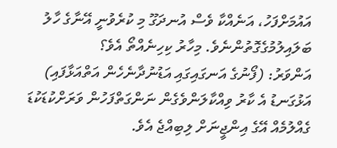އައުމަށްފަހު، އަނެއްކާ ވެސް އުނދަގޫ މި ކުރެވުނީ އޭނާގެ ހާލު ބަލައިލުމުގެގޮތުންނެވެ. މިހާރު ކިހިނެއްތޯ އެވެ؟
އަންވަރު: (ފޯނުގެ އަނގައިގައި އަޑުނުދާނެހެން އަތްއަޅާފައި) އަޅުގަނޑު އެ ކާރު ވިއްކާލަންވެގެން ނަންގަތްފަހުން ވަރަށްކުޑަކުޑަ ގެއްލުމެއް އޭގެ އިންޖީނަށް ލިބިއްޖެ އެވެ.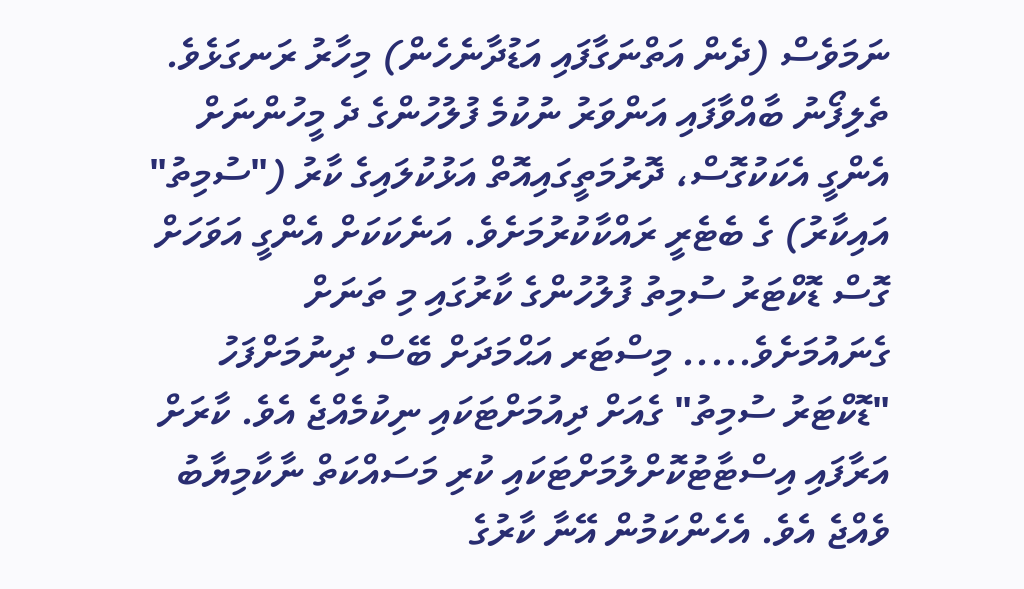ނަމަވެސް (ދެން އަތްނަގާފައި އަޑުދާނެހެން) މިހާރު ރަނގަޅެވެ.
ތެލިފޯނު ބާއްވާފައި އަންވަރު ނުކުމެ ފުލުހުންގެ ދެ މީހުންނަށް އެންގީ އެކަކުގޮސް، ދޮރުމަތީގައިއޮތް އަޅުކުލައިގެ ކާރު ("ސުމިތު" އައިކާރު) ގެ ބެޓެރީ ރައްކާކުރުމަށެވެ. އަނެކަކަށް އެންގީ އަވަހަށް ގޮސް ޑޮކްޓަރު ސުމިތު ފުލުހުންގެ ކާރުގައި މި ތަނަށް ގެނައުމަށެވެ..... މިސްޓަރ އަޙްމަދަށް ބޭސް ދިނުމަށްފަހު "ޑޮކްޓަރު ސުމިތު" ގެއަށް ދިއުމަށްޓަކައި ނިކުމެއްޖެ އެވެ. ކާރަށް އަރާފައި އިސްޓާޓުކޮށްލުމަށްޓަކައި ކުރި މަސައްކަތް ނާކާމިޔާބު ވެއްޖެ އެވެ. އެހެންކަމުން އޭނާ ކާރުގެ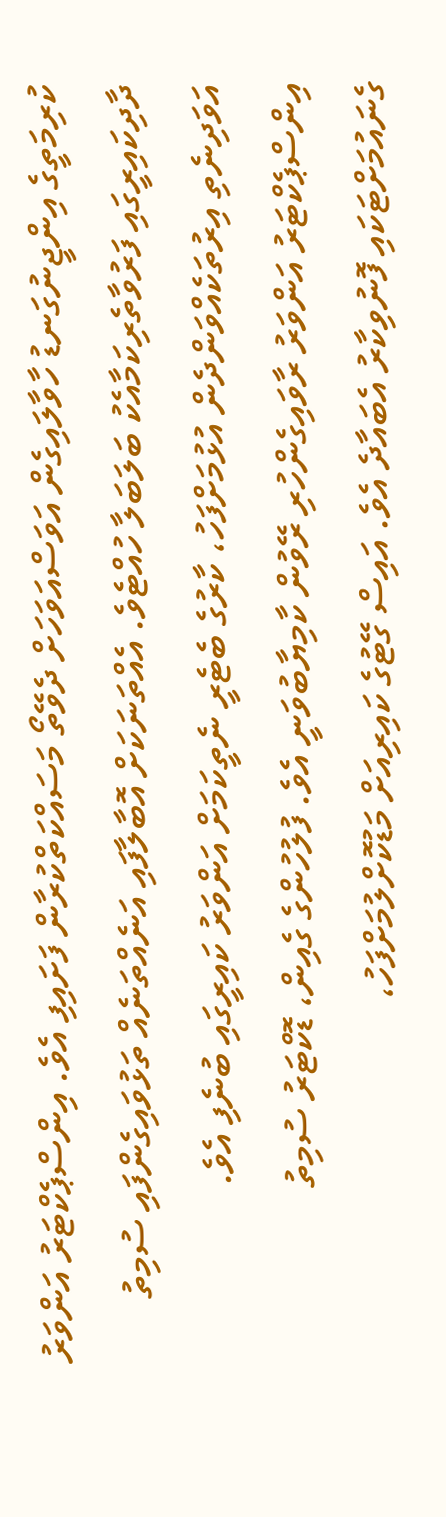ކުރިމަތީގެ އިންޖީނުގަނޑު ހާވާލައިގެން އަވަސްއަވަހަށް ދެވޭތޯ މަސައްކަތްކުރާން ފަށައިފި އެވެ. އިންސްޕެކްޓަރު އަންވަރު ދާދިކައިރީގައި ފަރުވާތެރިކަމާއެކު ބަލަބަލާ ހުއްޓެވެ. އެއްތަނަކަށް އޮބާލާފައި އަނެއްތަނެއް ތަޅުވައިގެންފައި ސުމިތު އަވަދިނެތި އިރުތަކެއްވަންދެން އުޅުމަށްފަހު، ކާރުގެ ބެޓެރީ ނެތީކަމަށް އަންވަރު ކައިރީގައި ބުނެފި އެވެ. އިންސްޕެކްޓަރު އަންވަރު ރާވައިގެންހުރި ރޭވުން ކާމިޔާބުވަނީ އެވެ. ފުލުހުންގެ ގެއިން، ޑޮކްޓަރު ސުމިތު ގެނައުމަށްޓަކައި ފޮނުވިކާރު އެބައާދެ އެވެ. އައިސް ގޭޓުގެ ކައިރިއަށް މަޑުކޮށްލުމަށްފަހު،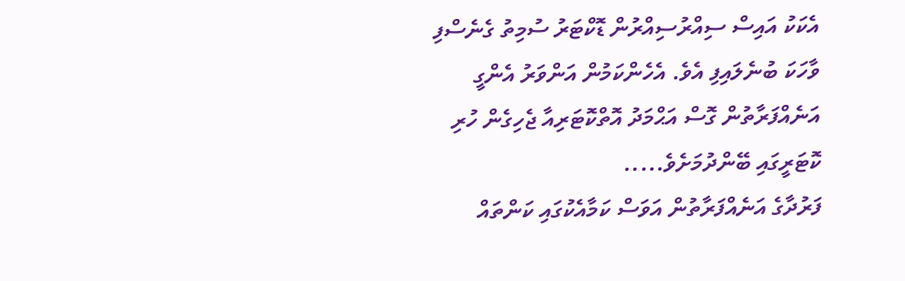އެކަކު އައިސް ސިއްރުސިއްރުން ޑޮކްޓަރު ސުމިތު ގެނެސްފި ވާހަކަ ބުނެލައިފި އެވެ. އެހެންކަމުން އަންވަރު އެންގީ އަނެއްފަރާތުން ގޮސް އަޙްމަދު އޮތްކޮޓަރިއާ ޖެހިގެން ހުރި ކޮޓަރީގައި ބޭންދުމަށެވެ.....
ފަރުދާގެ އަނެއްފަރާތުން އަވަސް ކަމާއެކުގައި ކަންތައް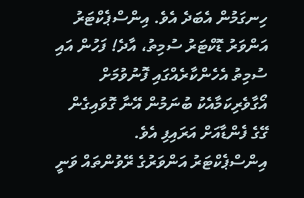ހިނގަމުން އެބަދެ އެވެ. އިންސްޕެކްޓަރު އަންވަރު ޑޮކްޓަރު ސުމިތު، އާދެ! ފަހުން އައި ސުމިތު އެހެންކާރެއްގައި ފޮނުވުމަށް އޯގާވެރިކަމާއެކު ބުނަމުން އޭނާ ގޮވައިގެން ގޭގެ ފެންޑާއަށް އަރައިފި އެވެ.
އިންސްޕެކްޓަރު އަންވަރުގެ ރޭވުންތައް ވަނީ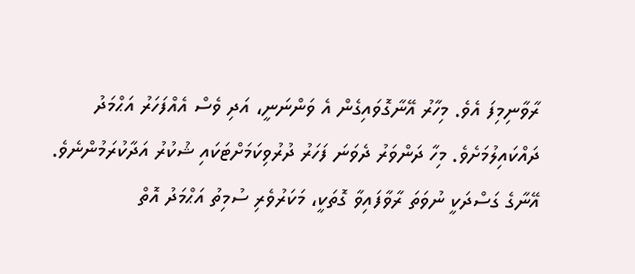ރާވާނިމިފަ އެވެ. މިހާރު އޭނާގޮވައިގެން އެ ވަންނަނީ، އަދި ވެސް އެއްފަހަރު އަޙްމަދު ދައްކައިލުމަށެވެ. މިހާ ދަންވަރު ދެވަނަ ފަހަރު ދުރުވިކަމަށްޓަކައި ޝުކުރު އަދާކުރަމުންނެވެ. އޭނާގެ ގަސްދަކީ ނުވަތަ ރާވާފައިވާ ގޮތަކީ، މަކަރުވެރި ސުމިތު އަޙްމަދު އޮތް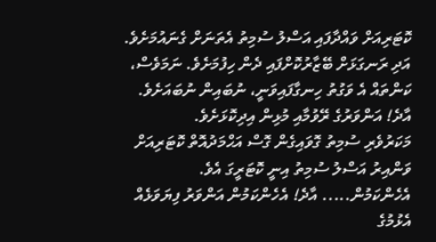ކޮޓަރިއަށް ވައްދާފައި އަސްލު ސުމިތު އެތަނަށް ގެނައުމަށެވެ. އަދި ރަނގަޅަށް ބޭޒާރުކޮށްފައި ދެން ހިފުމަށެވެ. ނަމަވެސް، ކަންތައް އެ ވަގުތު ހިނގާފައިވަނީ، ނުބައިން ނުބައަށެވެ. އާދެ! އަންވަރުގެ ރޭވުމާއި މުޅިން އިދިކޮޅަށެވެ.
މަކަރުވެރި ސުމިތު ގޮވައިގެން ގޮސް އަޙްމަދުއޮތް ކޮޓަރިއަށް ވަންއިރު އަސްލު ސުމިތު އިނީ ކޮޓަރީގަ އެވެ. އެހެންކަމުން..... އާދެ! އެހެންކަމުން އަންވަރު ފިޔަވަޅެއް އެޅުމުގެ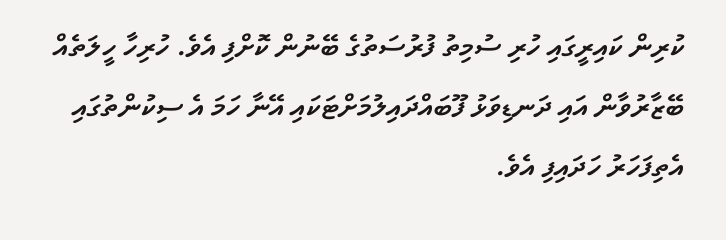ކުރިން ކައިރީގައި ހުރި ސުމިތު ފުރުސަތުގެ ބޭނުން ކޮށްފި އެވެ. ހުރިހާ ހީލަތެއް ބޭޒާރުވާން އައި ދަނޑިވަޅު ފޫބައްދައިލުމަށްޓަކައި އޭނާ ހަމަ އެ ސިކުންތުގައި އެތިފަހަރު ހަދައިފި އެވެ.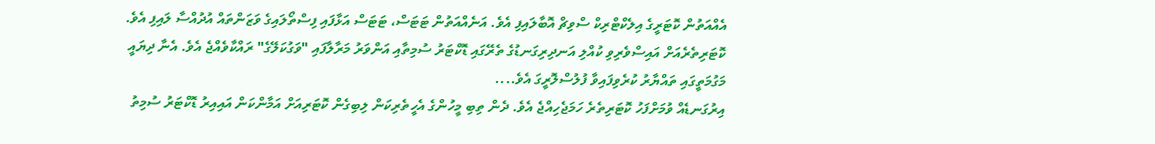އެއްއަތުން ކޮޓަރީގެ އިލެކްޓްރިކް ސްވިޗް އޮބާލައިފި އެވެ. އަނެއްއަތުން ޓަޓަސް، ޓަޓަސް އަޅާފައި ފިސްތޯލައިގެ ވަޒަންތައް އުދުއްސާ ލައިފި އެވެ. ކޮޓަރިތެރެއަށް އައިސްވެރިވި ކުއްލި އަނދިރިގަނޑުގެ ތެރޭގައި ޑޮކްޓަރު ސުމިތާއި އަންވަރު މަރާލާފައި "ވަގުކަލޭގެ" ރައްކާވެއްޖެ އެވެ. އެނާ ދިޔައީ މަގުމަތީގައި ތައްޔާރު ކުރެވިފައިވާ ފުލުސްލޮރީގަ އެވެ....
އިރުގަނޑެއް ވުމަށްފަހު ކޮޓަރިތެރެ ހަމަޖެހިއްޖެ އެވެ. ދެން ތިބި މީހުންގެ އެހީތެރިކަން ލިބިގެން ކޮޓަރިއަށް އަމާންކަން އައިއިރު ޑޮކްޓަރު ސުމިތު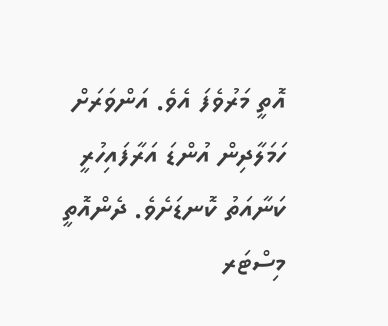އޮތީ މަރުވެފަ އެވެ. އަންވަރަށް ހަމަލާދިން އުންޑަ އަރާފައިހުރީ ކަނާއަތު ކޮނޑަށެވެ. ދެންއޮތީ މިސްޓަރ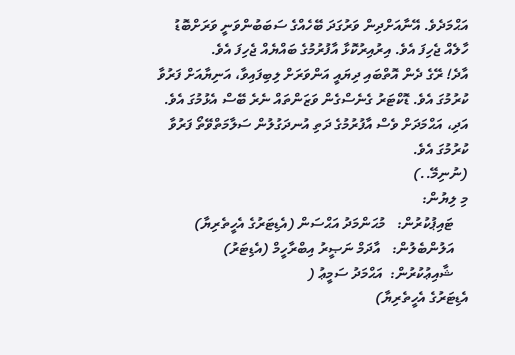އަޙްމަދެވެ. އޭނާއަށްދިން ވަރުގަދަ ބޭހެއްގެ ސަބަބުންވަނީ ވަރަށްބޮޑު ހާލެއް ޖެހިފަ އެވެ. އިރުއިރުކޮޅާ އާފުރުމުގެ ބައްޔެއް ޖެހިފަ އެވެ.
އާދެ! ރޭގެ ދެން އޮތްބައި ދިޔައީ އަންވަރަށް ލިބިފައިވާ، އަނިޔާއަށް ފަރުވާ ކުރުމުގަ އެވެ. ޑޮކްޓަރު ގެނެސްގެން ވަޒަންތައް ނެރެ ބޭސް އެޅުމުގަ އެވެ. އަދި، އަޙްމަދަށް ވެސް އާފުރުމުގެ ދަތި އުނދަގުލުން ސަލާމަތްވޭތޯ ފަރުވާ ކުރުމުގަ އެވެ.
(ނުނިމޭ..)
މި ލިޔުން:
    ޓައިޕުކުރުން:   މުޙަންމަދު އަޙްސަން (އެޑިޓަރުގެ އެހީތެރިޔާ)
    އަލުންބެލުން:   އާދަމް ނަޞީރު އިބްރާހީމް (އެޑިޓަރު)
    ޝާއިޢުކުރުން:  އަޙްމަދު ސަމީޢު (
އެޑިޓަރުގެ އެހީތެރިޔާ)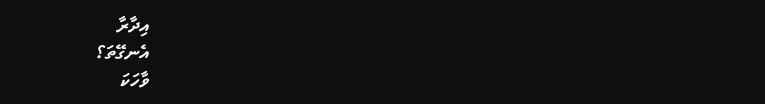އިދާރާ
އެނގޭތަ؟
ވާހަކަ